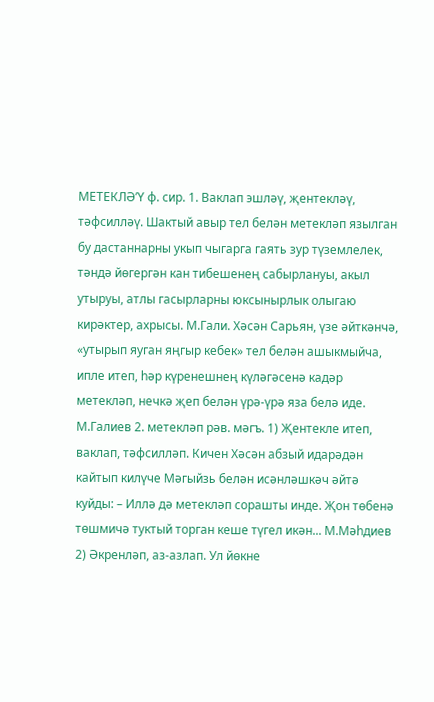МЕТЕКЛӘ’Ү ф. сир. 1. Ваклап эшләү, җентекләү, тәфсилләү. Шактый авыр тел белән метекләп язылган бу дастаннарны укып чыгарга гаять зур түземлелек, тәндә йөгергән кан тибешенең сабырлануы, акыл утыруы, атлы гасырларны юксынырлык олыгаю кирәктер, ахрысы. М.Гали. Хәсән Сарьян, үзе әйткәнчә, «утырып яуган яңгыр кебек» тел белән ашыкмыйча, ипле итеп, һәр күренешнең күләгәсенә кадәр метекләп, нечкә җеп белән үрә-үрә яза белә иде. М.Галиев 2. метекләп рәв. мәгъ. 1) Җентекле итеп, ваклап, тәфсилләп. Кичен Хәсән абзый идарәдән кайтып килүче Мәгыйзь белән исәнләшкәч әйтә куйды: – Иллә дә метекләп сорашты инде. Җон төбенә төшмичә туктый торган кеше түгел икән... М.Мәһдиев 2) Әкренләп, аз-азлап. Ул йөкне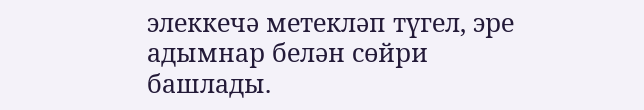элеккечә метекләп түгел, эре адымнар белән сөйри башлады.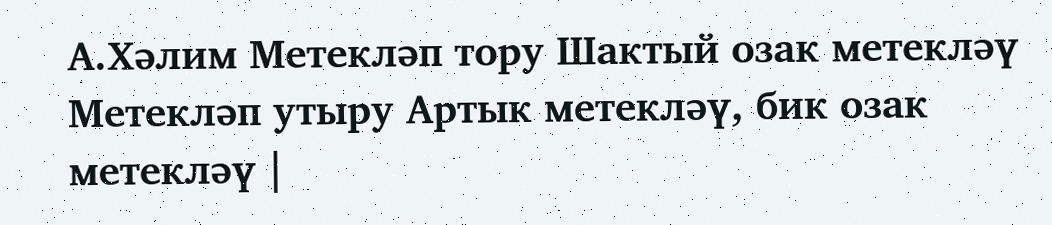А.Хәлим Метекләп тору Шактый озак метекләү Метекләп утыру Артык метекләү, бик озак метекләү |